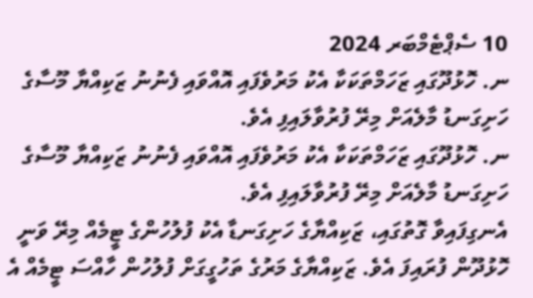10 ސެޕްޓެމްބަރ 2024
ނ. ހޮޅުދޫގައި ޒަހަމްތަކަކާ އެކު މަރުވެފައި އޮއްވައި ފެނުނު ޒަކިއްޔާ މޫސާގެ ހަށިގަނޑު މާލެއަށް މިރޭ ފުރުވާލައިފި އެވެ.
ނ. ހޮޅުދޫގައި ޒަހަމްތަކަކާ އެކު މަރުވެފައި އޮއްވައި ފެނުނު ޒަކިއްޔާ މޫސާގެ ހަށިގަނޑު މާލެއަށް މިރޭ ފުރުވާލައިފި އެވެ.
އެނގިފައިވާ ގޮތުގައި، ޒަކިއްޔާގެ ހަށިގަނޑާ އެކު ފުލުހުންގެ ޓީމެއް މިރޭ ވަނީ ހޮޅުދޫން ފުރައިފަ އެވެ. ޒަކިއްޔާގެ މަރުގެ ތަހުގީގަށް ފުލުހުން ހާއްސަ ޓީމެއް އެ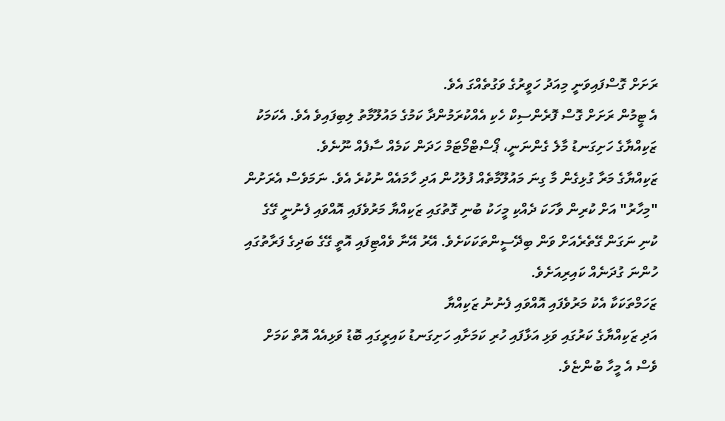ރަށަށް ގޮސްފައިވަނީ މިއަދު ހަވީރުގެ ވަގުތެއްގަ އެވެ.
އެ ޓީމުން ރަށަށް ގޮސް ފޮރެންސިކް ހެކި އެއްކުރަމުންދާ ކަމުގެ މައުލޫމާތު ލިބިފައިވެ އެވެ. އެކަމަކު ޒަކިއްޔާގެ ހަށިގަނޑު މާލެ ގެންނަނީ، ޕޯސްޓްމޯޓަމް ހަދަން ކަމެއް ސާފެއް ނޫނެވެ.
ޒަކިއްޔާގެ މަރާ ގުޅިގެން މާ ގިނަ މައުލޫމާތެއް ފުލުހުން އަދި ހާމައެއް ނުކުރެ އެވެ. ނަމަވެސް އެރަށުން "މިހާރު" އަށް ކުރިން ވާހަކަ ދެއްކި މީހަކު ބުނި ގޮތުގައި ޒަކިއްޔާ މަރުވެފައި އޮއްވައި ފެނުނީ ގޭގެ ކުނި ނަގަން ގޭތެރެއަށް ވަން ބިދޭސީންތަކަކަށެވެ. އޭރު އޭނާ ވެއްޓިފައި އޮތީ ގޭގެ ބަދިގެ ފަރާތުގައި ހުންނަ ގުދަނެއް ކައިރިއަށެވެ.
ޒަހަމްތަކަކާ އެކު މަރުވެފައި އޮއްވައި ފެނުނު ޒަކިއްޔާ
އަދި ޒަކިއްޔާގެ ކަރުގައި ވަޅި އަޅާފައި ހުރި ކަމަށާއި ހަށިގަނޑު ކައިރީގައި ބޮޑު ވަޅިއެއް އޮތް ކަމަށް ވެސް އެ މީހާ ބުންޏެވެ.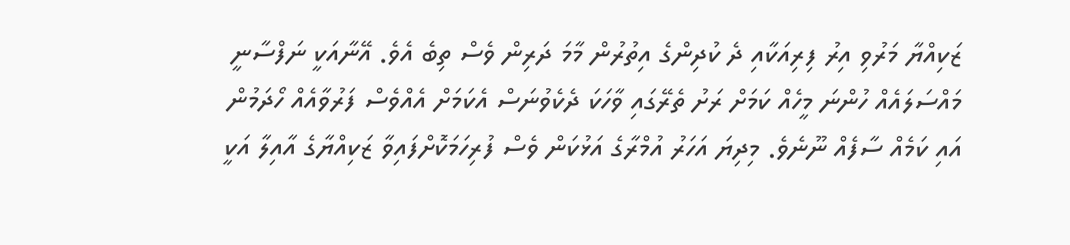ޒަކިއްޔާ މަރުވި އިރު ފިރިއަކާއި ދެ ކުދިންގެ އިތުރުން މާމަ ދަރިން ވެސް ތިބެ އެވެ. އޭނާއަކީ ނަފްސާނީ މައްސަލައެއް ހުންނަ މީހެއް ކަމަށް ރަށު ތެރޭގައި ވާހަކަ ދެކެވުނަސް އެކަމަށް އެއްވެސް ފަރުވާއެއް ހޯދަމުން އައި ކަމެއް ސާފެއް ނޫނެވެ. މިދިޔަ އަހަރު އުމްރާގެ އަޅުކަން ވެސް ފުރިހަމަކޮށްފައިވާ ޒަކިއްޔާގެ އާއިލާ އަކީ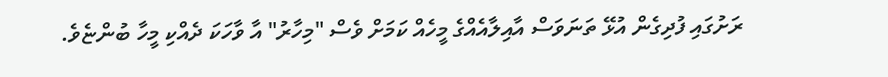ރަށުގައި ފުދިގެން އުޅޭ ތަނަވަސް އާއިލާއެއްގެ މީހެއް ކަމަށް ވެސް "މިހާރު" އާ ވާހަކަ ދެއްކި މީހާ ބުންޏެވެ.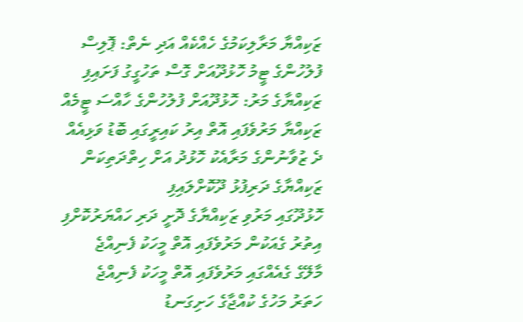ޒަކިއްޔާ މަރާލިކަމުގެ ހެއްކެއް އަދި ނެތް: ޕޮލިސް
ފުލުހުންގެ ޓީމު ހޮޅުދޫއަށް ގޮސް ތަހުގީގު ފަށައިފި
ޒަކިއްޔާގެ މަރު: ހޮޅުދޫއަށް ފުލުހުންގެ ހާއްސަ ޓީމެއް
ޒަކިއްޔާ މަރުވެފައި އޮތް އިރު ކައިރީގައި ބޮޑު ވަޅިއެއް
ދެ ޒުވާނުންގެ މަރާއެކު ހޮޅުދު އަށް ހިތްދަތިކަން
ޒަކިއްޔާގެ ދަރިފުޅު ދޫކޮށްލައިފި
ހޮޅުދޫގައި މަރުވި ޒަކިއްޔާގެ ދޮށީ ދަރި ހައްޔަރުކޮށްފި
އިތުރު ގެއަކުން މަރުވެފައި އޮތް މީހަކު ފެނިއްޖެ
މާލޭގެ ގެއެއްގައި މަރުވެފައި އޮތް މީހަކު ފެނިއްޖެ
ހަތަރު މަހުގެ ކުއްޖާގެ ހަށިގަނޑު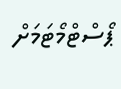ޕޯސްޓްމޯޓަމަށް